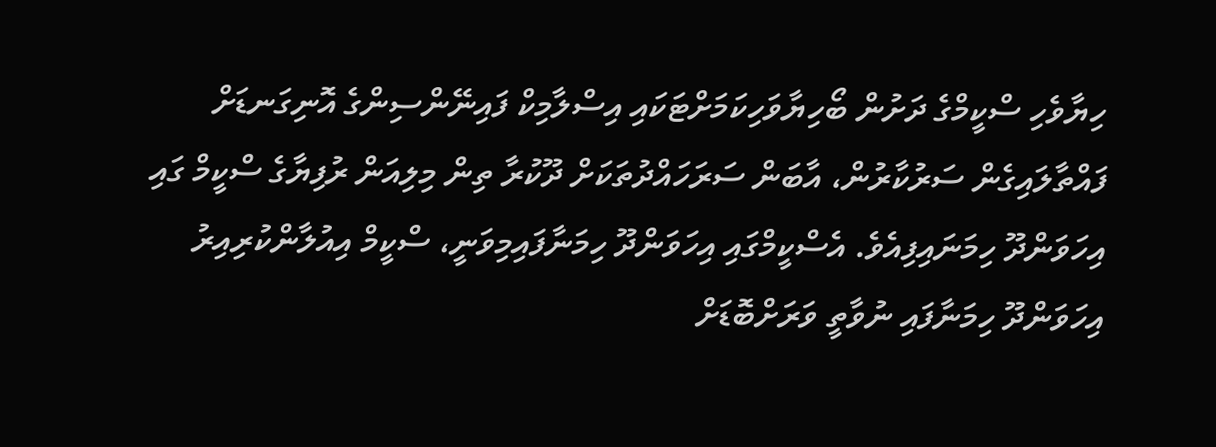ހިޔާވެހި ސްކީމްގެ ދަށުން ބޯހިޔާވަހިކަމަށްޓަކައި އިސްލާމިކް ފައިނޭންސިންގެ އޮނިގަނޑަށް ފައްތާލައިގެން ސަރުކާރުން، އާބަން ސަރަހައްދުތަކަށް ދޫކުރާ ތިން މިލިއަން ރުފިޔާގެ ސްކީމް ގައި އިހަވަންދޫ ހިމަނައިފިއެވެ. އެސްކީމްގައި އިހަވަންދޫ ހިމަނާފައިމިވަނީ، ސްކީމް އިއުލާންކުރިއިރު އިހަވަންދޫ ހިމަނާފައި ނުވާތީ ވަރަށްބޮޑަށް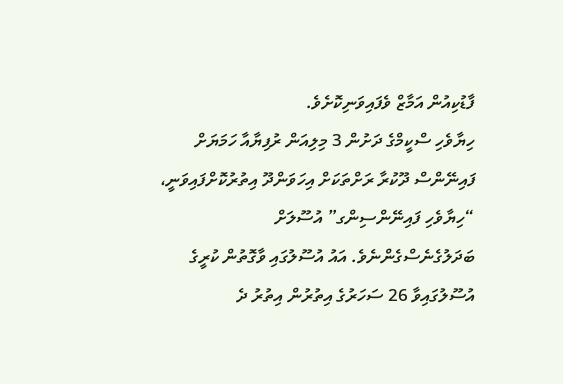ފާޑުކިއުން އަމާޒް ވެފައިވަނިކޮށެވެ.
ހިޔާވެހި ސްކީމްގެ ދަށުން 3 މިލިއަން ރުފިޔާއާ ހަމަޔަށް ފައިނޭންސް ދޫކުރާ ރަށްތަކަށް އިހަވަންދޫ އިތުރުކޮށްފައިވަނީ، “ހިޔާވެހި ފައިނޭންސިންގ” އުސޫލަށް ބަދަލުގެނެސްގެންނެވެ. އައު އުސޫލުގައި ވާގޮތުން ކުރީގެ އުސޫލުގައިވާ 26 ސަހަރުގެ އިތުރުން އިތުރު ދެ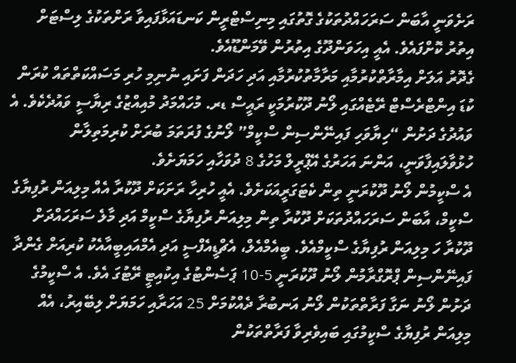ރަށެވަނީ އާބަން ސަރަހައްދުތަކުގެ ގޮތުގައި މިނިސްޓްރީން ކަނޑައަޅާފައިވާ ރަށްތަކުގެ ލިސްޓަށް އިތުރު ކޮށްފައެވެ. އެއީ އިހަވަންދޫގެ އިތުރުން ވޭމަންޑޫއެވެ.
ގެދޮރު އަލަށް އިމާރާތްކުރުމާއި މަރާމާތުކުރުމާއި އަދި ހަދަން ފަށައި ނުނިމި ހުރި މަސައްކަތްތައް ކުރަން ކުޑަ އިންޓްރެސްޓް ރޭޓެއްގައި ލޯނު ދޫކުރުމަކީ ރައީސް ޑރ. މުހައްމަދު މުއިއްޒުގެ ރިޔާސީ ވައުދެކެވެ. އެ ވައުދުގެ ދަށުން “ހިޔާވަހި ފައިނޭންސިން ސްކީމް” ލޯނުގެ ފުރަތަމަ ބުރަށް ކުރިމަތިލާން ހުޅުވާލައިފާވަނީ، އަންނަ އަހަރުގެ އޭޕްރީލް މަހުގެ 8 ދުވަހާއި ހަމަޔަށެވެ.
އެ ސްކީމުން ލޯނު ދޫކުރަނީ ތިން ކެޓަގަރީއަކަށެވެ. އެއީ ހުރިހާ ރަށަކަށް ދޫކުރާ އެއް މިލިއަން ރުފިޔާގެ ސްކީމް، އާބަން ސަރަހައްދުތަކަށް ދޫކުރާ ތިން މިލިއަން ރުފިޔާގެ ސްކީމް އަދި މާލެ ސަރަހައްދަށް ދޫކުރާ ހަ މިލިއަން ރުފިޔާގެ ސްކީމްއެވެ. ބީއެމްއެލް، އެޗްޑީއެފްސީ އަދި އެމްއައިބީއާއެކު ކުރިއަށް ގެންދާ ފައިނޭންސިން ޕްރޮގްރާމުން ލޯނު ދޫކުރަނީ 5-10 ޕަސެންޓުގެ އިކުއިޓީ ރޭޓުގަ އެވެ. އެ ސްކީމުގެ ދަށުން ލޯނު ނަގާ ފަރާތްތަކުން ލޯނު އަނބުރާ ދެއްކުމަށް 25 އަހަރާއި ހަމަޔަށް ލިބޭއިރު، އެއް މިލިއަން ރުފިޔާގެ ސްކީމުގައި ބައިވެރިވާ ފަރާތްތަކުން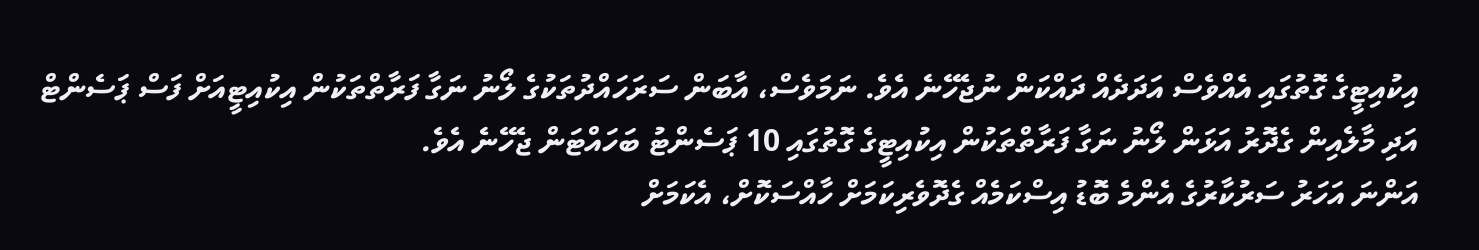އިކުއިޓީގެ ގޮތުގައި އެއްވެސް އަދަދެއް ދައްކަން ނުޖެހޭނެ އެވެ. ނަމަވެސް، އާބަން ސަރަހައްދުތަކުގެ ލޯނު ނަގާ ފަރާތްތަކުން އިކުއިޓީއަށް ފަސް ޕަސެންޓް އަދި މާލެއިން ގެދޮރު އަޅަން ލޯނު ނަގާ ފަރާތްތަކުން އިކުއިޓީގެ ގޮތުގައި 10 ޕަސެންޓު ބަހައްޓަން ޖެހޭނެ އެވެ.
އަންނަ އަހަރު ސަރުކާރުގެ އެންމެ ބޮޑު އިސްކަމެއް ގެދޮވެރިކަމަށް ހާއްސަކޮށް، އެކަމަށް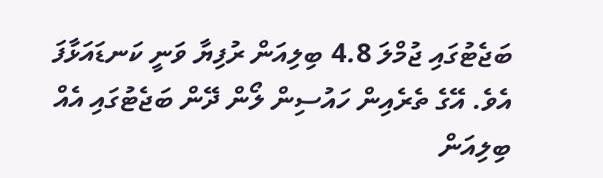ބަޖެޓުގައި ޖުމްލަ 4.8 ބިލިއަން ރުފިޔާ ވަނީ ކަނޑައަޅާފަ އެވެ. އޭގެ ތެރެއިން ހައުސިން ލޯން ދޭން ބަޖެޓުގައި އެއް ބިލިއަން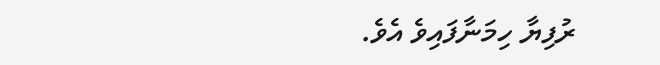ރުފިޔާ ހިމަނާފައިވެ އެވެ.